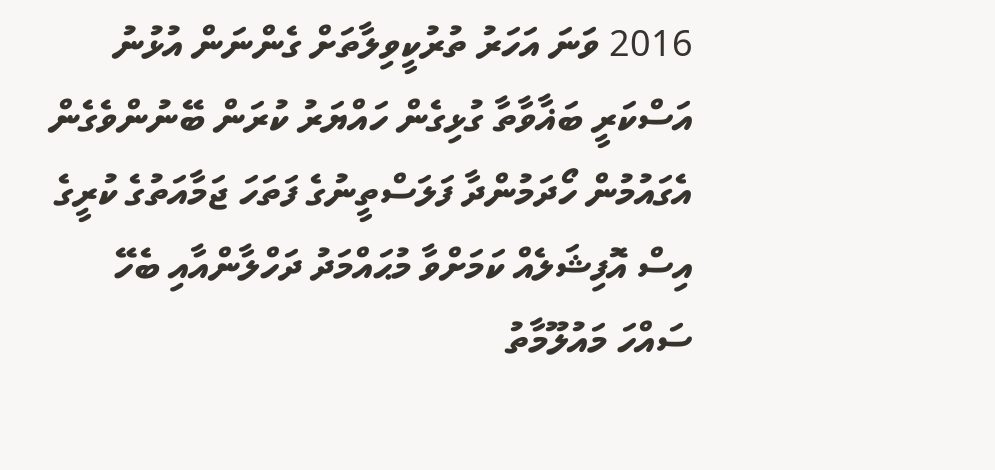2016 ވަނަ އަހަރު ތުރުކީވިލާތަށް ގެންނަން އުޅުނު އަސްކަރީ ބަޣާވާތާ ގުޅިގެން ހައްޔަރު ކުރަން ބޭނުންވެގެން އެގައުމުން ހޯދަމުންދާ ފަލަސްތީނުގެ ފަތަހަ ޖަމާއަތުގެ ކުރީގެ އިސް އޮފިޝަލެއް ކަމަށްވާ މުޙައްމަދު ދަހްލާންއާއި ބެހޭ ސައްހަ މައުލޫމާތު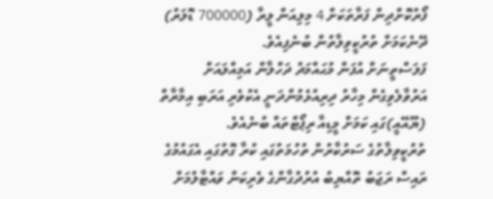ފޯރުކޮށްދިން ފަރާތަކަށް 4 މިލިއަން ލީރާ (700000 ޑޮލަރު) ދޭނެކަމަށް ތުރުކީވިލާތުން ބުނެފިއެވެ.
ފަލަސްތީނަށް އުފަން މުޙައްމަދު ދަހްލާން އަމިއްލައަށް އަރުވާލެވިގެން މިހާރު ދިރިއުޅެމުންދަނީ އެކުވެރި އަރަބި އިމާރާތް (ޔޫއޭއީ)ގައި ކަމަށް މީޑިއާ ރިޕޯޓްތައް ބުނެއެވެ.
ތުރުކީވިލާތުގެ ސަރުކާރުން ތުހުމަތުގައި ކުރާ ގޮތުގައި އެގައުމުގެ ރައިސް ރަޖަބު ތޮއްޔިބު އުރުދުގާންގެ ވެރިކަން ވައްޓާލުމަށް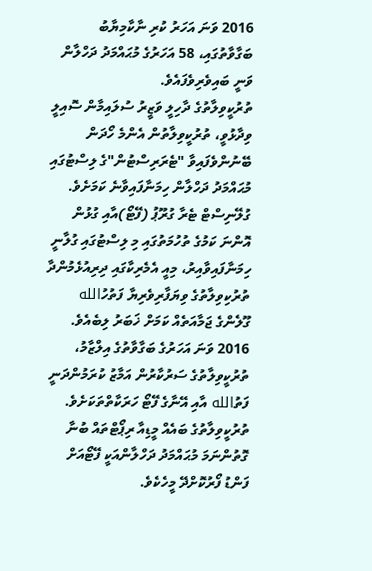2016 ވަނަ އަހަރު ކުރި ނާކާމިޔާބު ބަގާވާތުގައި، 58 އަހަރުގެ މުޙައްމަދު ދަހްލާން ވަނީ ބައިވެރިވެފައެވެ.
ތުރުކީވިލާތުގެ ދާހިލީ ވަޒީރު ސުލައިމާން ސޮއިލީ ވިދާޅުވީ، ތުރުކީވިލާތުން އެންމެ ހޯދަން ބޭނުންވެފައިވާ "ޓެރަރިސްޓުން"ގެ ލިސްޓުގައި މުޙައްމަދު ދަހްލާން ހިމަނާފައިވާނެ ކަމަށެވެ. ގުލޭނިސްޓް ޓެރާ ގުރޫޕު (ފޭޓޯ)އާއި ގުޅުން އޮންނަ ކަމުގެ ތުހުމަތުގައި މި ލިސްޓުގައި ގުލާނީ ހިމަނާފައިވާއިރު، މިއީ އެމެރިކާގައި ދިރިއުޅެމުންދާ ތުރުކިވިލާތުގެ ވިޔަފާރިވެރިޔާ ފަތުހުالله ގޫލެންގެ ޖަމާއަތެއް ކަމަށް ޚަބަރު ލިބެއެވެ.
2016 ވަނަ އަހަރުގެ ބަގާވާތުގެ އިލްޒާމު، ތުރުކީވިލާތުގެ ސަރުކާރުން އަމާޒު ކުރަމުންދަނީ ފަތުالله އާއި އޭނާގެ ފޭޓޯ ހަރަކާތްތަކަށެވެ. ތުރުކީވިލާތުގެ ބައެއް މީޑިއާ ރިޕޯޓްތައް ބުނާ ގޮތުންނަމަ މުޙައްމަދު ދަހްލާންއަކީ ފޭޓޯއަށް ފަންޑު ފޯރުކޮށްދޭ މީހެކެވެ.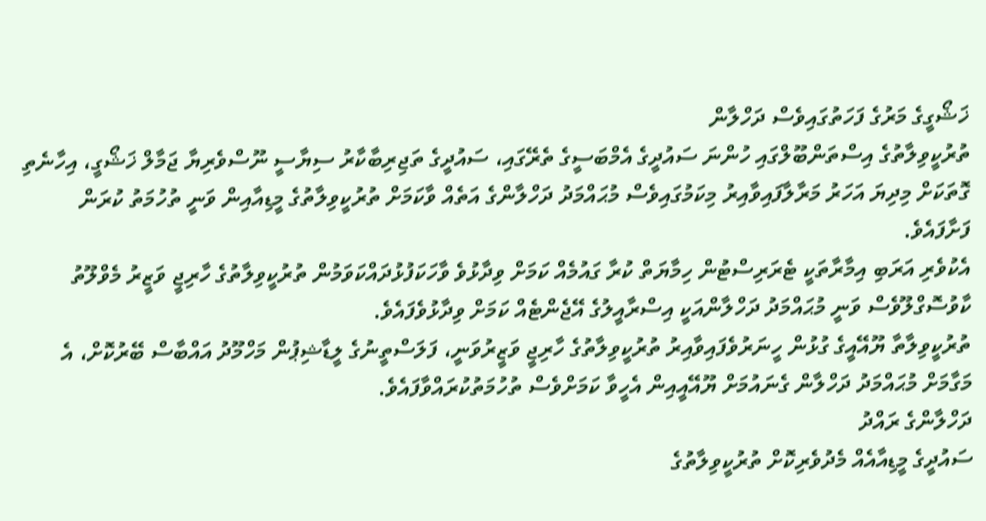ޚަޝޯގީގެ މަރުގެ ފަހަތުގައިވެސް ދަހްލާން
ތުރުކީވިލާތުގެ އިސްތަންބޫލްގައި ހުންނަ ސައުދީގެ އެމްބަސީގެ ތެރޭގައި، ސައުދީގެ ތަޖިރިބާކާރު ސިޔާސީ ނޫސްވެރިޔާ ޖަމާލް ޚަޝޯގީ، އިހާނެތި ގޮތަކަށް މިދިޔަ އަހަރު މަރާލާފައިވާއިރު މިކަމުގައިވެސް މުޙައްމަދު ދަހްލާންގެ އަތެއް ވާކަމަށް ތުރުކީވިލާތުގެ މީޑިއާއިން ވަނީ ތުހުމަތު ކުރަން ފަށާފައެވެ.
އެކުވެރި އަރަބި އިމާރާތަކީ ޓެރަރިސްޓުން ހިމާޔަތް ކުރާ ގައުމެއް ކަމަށް ވިދާޅުވެ ވާހަކަފުޅުދައްކަވަމުން ތުރުކީވިލާތުގެ ހާރިޖީ ވަޒީރު މެވްލޫތު ކާވުސޮގްލޫވެސް ވަނީ މުޙައްމަދު ދަހްލާންއަކީ އިސްރާއީލުގެ އޭޖެންޓެއް ކަމަށް ވިދާޅުވެފައެވެ.
ތުރުކީވިލާތާ ޔޫއޭއީގެ ގުޅުން ހީނަރުވެފައިވާއިރު ތުރުކީވިލާތުގެ ހާރިޖީ ވަޒީރުވަނީ، ފަލަސްތީނުގެ ލީޑާޝިޕުން މަހްމޫދު އައްބާސް ބޭރުކޮށް، އެ މަގާމަށް މުޙައްމަދު ދަހްލާން ގެނައުމަށް ޔޫއޭއީއިން އެހީވާ ކަމަށްވެސް ތުހުމަތުކުރައްވާފައެވެ.
ދަހްލާންގެ ރައްދު
ސައުދީގެ މީޑިއާއެއް މެދުވެރިކޮށް ތުރުކީވިލާތުގެ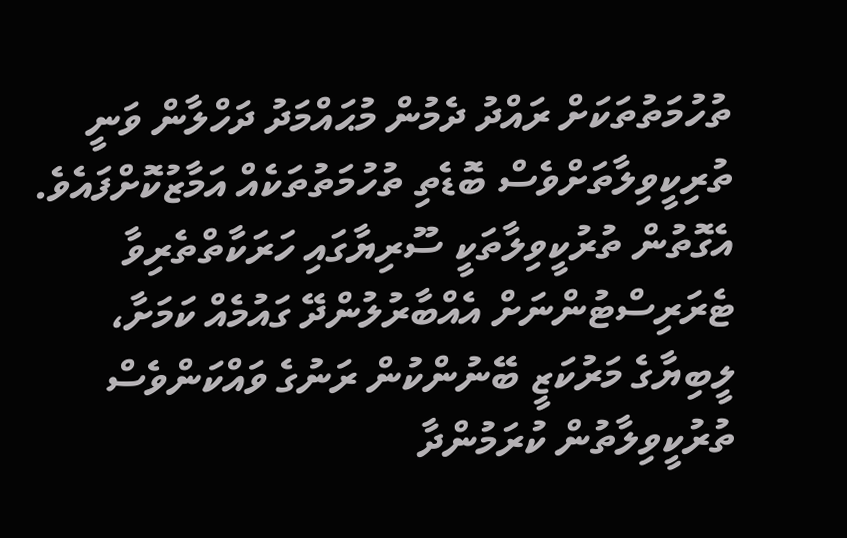ތުހުމަތުތަކަށް ރައްދު ދެމުން މުޙައްމަދު ދަހްލާން ވަނީ ތުރިކީވިލާތަށްވެސް ބޮޑެތި ތުހުމަތުތަކެއް އަމާޒުކޮށްފައެވެ. އެގޮތުން ތުރުކީވިލާތަކީ ސޫރިޔާގައި ހަރަކާތްތެރިވާ ޓެރަރިސްޓުންނަށް އެއްބާރުލުންދޭ ގައުމެއް ކަމަށާ، ލީބިޔާގެ މަރުކަޒީ ބޭނުންކުން ރަނުގެ ވައްކަންވެސް ތުރުކީވިލާތުން ކުރަމުންދާ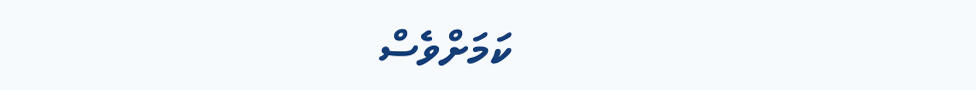ކަމަށްވެސް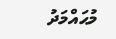މުޙައްމަދު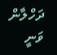ދަހްލާން ވަނީ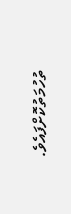ތުހުމަތުކޮށްފައެވެ.